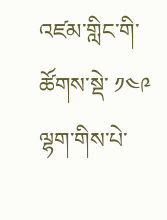འཛམ་གླིང་གི་ཚོགས་སྡེ་ ༡༤༩ ལྷག་གིས་པེ་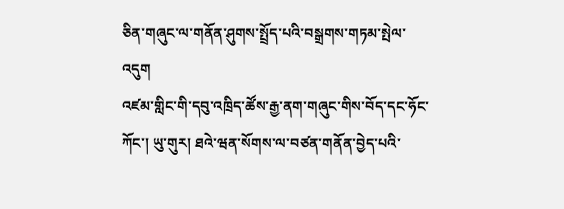ཅིན་གཞུང་ལ་གནོན་ཤུགས་སྤྲོད་པའི་བསྒྲགས་གཏམ་སྤེལ་འདུག
འཛམ་གླིང་གི་དབུ་འཁྲིད་ཚོས་རྒྱ་ནག་གཞུང་གིས་བོད་དང་ཧོང་ཀོང་། ཡུ་གུར། ཐའེ་ཝན་སོགས་ལ་བཙན་གནོན་བྱེད་པའི་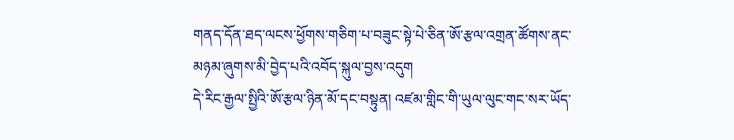གནད་དོན་ཐད་ལངས་ཕྱོགས་གཅིག་པ་བཟུང་སྟེ་པེ་ཅིན་ཨོ་རྩལ་འགྲན་ཚོགས་ནང་མཉམ་ཞུགས་མི་བྱེད་པའི་འབོད་སྐུལ་བྱས་འདུག
དེ་རིང་རྒྱལ་སྤྱིའི་ཨོ་རྩལ་ཉིན་མོ་དང་བསྟུན། འཛམ་གླིང་གི་ཡུལ་ལུང་གང་སར་ཡོད་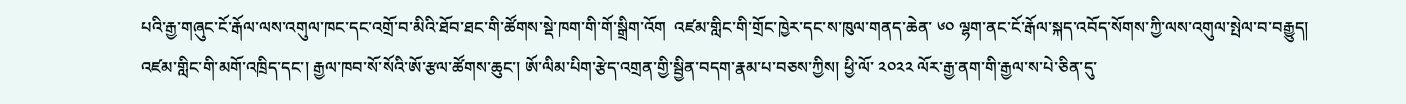པའི་རྒྱ་གཞུང་ངོ་རྒོལ་ལས་འགུལ་ཁང་དང་འགྲོ་བ་མིའི་ཐོབ་ཐང་གི་ཚོགས་སྡེ་ཁག་གི་གོ་སྒྲིག་འོག  འཛམ་གླིང་གི་གྲོང་ཁྱེར་དང་ས་ཁུལ་གནད་ཆེན་ ༦༠ ལྷག་ནང་ངོ་རྒོལ་སྐད་འབོད་སོགས་ཀྱི་ལས་འགུལ་སྤེལ་བ་བརྒྱུད། འཛམ་གླིང་གི་མགོ་འཁྲིད་དང་། རྒྱལ་ཁབ་སོ་སོའི་ཨོ་རྩལ་ཚོགས་ཆུང་། ཨོ་ལིམ་པིག་རྩེད་འགྲན་གྱི་སྦྱིན་བདག་རྣམ་པ་བཅས་ཀྱིས། ཕྱི་ལོ་ ༢༠༢༢ ལོར་རྒྱ་ནག་གི་རྒྱལ་ས་པེ་ཅིན་དུ་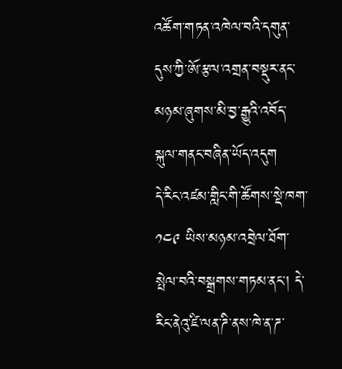འཚོག་གཏན་འཁེལ་བའི་དགུན་དུས་ཀྱི་ཨོ་རྩལ་འགྲན་བསྡུར་ནང་མཉམ་ཞུགས་མི་བྱ་རྒྱུའི་འབོད་སྐུལ་གནང་བཞིན་ཡོད་འདུག
དེ་རིང་འཛམ་གླིང་གི་ཚོགས་སྡེ་ཁག་ ༡༤༩ ཡིས་མཉམ་འབྲེལ་ཐོག་སྤེལ་བའི་བསྒྲགས་གཏམ་ནང་། དེ་རིང་ནེའུ་ཛི་ལན་ཌི་ནས་ཁེ་ན་ཌ་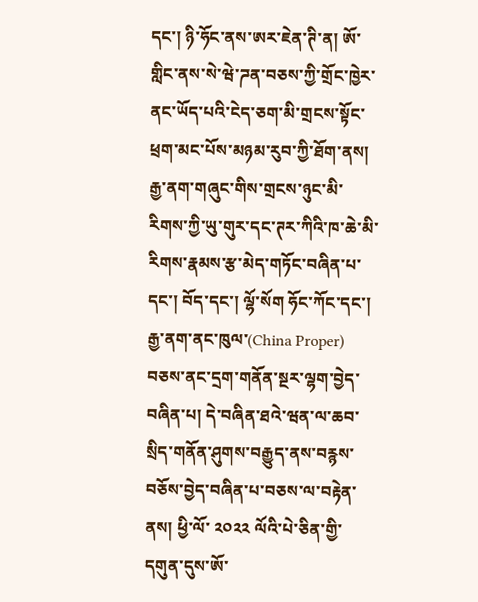དང་། ཉི་ཧོང་ནས་ཨར་ཇེན་ཊི་ན། ཨོ་གླིང་ནས་སེ་ཝེ་ཌན་བཅས་ཀྱི་གྲོང་ཁྱེར་ནང་ཡོད་པའི་ངེད་ཅག་མི་གྲངས་སྟོང་ཕྲག་མང་པོས་མཉམ་རུབ་ཀྱི་ཐོག་ནས། རྒྱ་ནག་གཞུང་གིས་གྲངས་ཉུང་མི་རིགས་ཀྱི་ཡུ་གུར་དང་ཊར་ཀིའི་ཁ་ཆེ་མི་རིགས་རྣམས་རྩ་མེད་གཏོང་བཞིན་པ་དང་། བོད་དང་། ལྷོ་སོག ཧོང་ཀོང་དང་། རྒྱ་ནག་ནང་ཁུལ་(China Proper) བཅས་ནང་དྲག་གནོན་སྔར་ལྷག་བྱེད་བཞིན་པ། དེ་བཞིན་ཐའེ་ཝན་ལ་ཆབ་སྲིད་གནོན་ཤུགས་བརྒྱུད་ནས་བརྙས་བཅོས་བྱེད་བཞིན་པ་བཅས་ལ་བརྟེན་ནས། ཕྱི་ལོ་ ༢༠༢༢ ལོའི་པེ་ཅིན་གྱི་དགུན་དུས་ཨོ་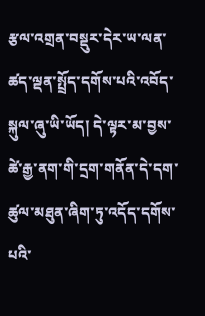རྩལ་འགྲན་བསྡུར་དེར་ཡ་ལན་ཚད་ལྡན་སྤྲོད་དགོས་པའི་འབོད་སྐུལ་ཞུ་ཡི་ཡོད། དེ་ལྟར་མ་བྱས་ཚེ་རྒྱ་ནག་གི་དྲག་གནོན་དེ་དག་ཚུལ་མཐུན་ཞིག་ཏུ་འདོད་དགོས་པའི་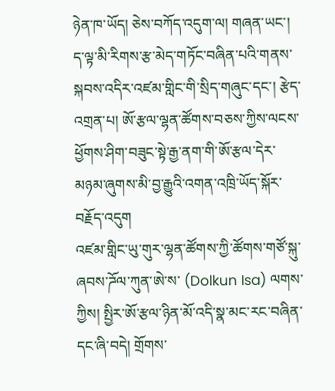ཉེན་ཁ་ཡོད། ཅེས་བཀོད་འདུག་ལ། གཞན་ཡང་། ད་ལྟ་མི་རིགས་རྩ་མེད་གཏོང་བཞིན་པའི་གནས་སྐབས་འདིར་འཛམ་གླིང་གི་སྲིད་གཞུང་དང་། རྩེད་འགྲན་པ། ཨོ་རྩལ་ལྷན་ཚོགས་བཅས་ཀྱིས་ལངས་ཕྱོགས་ཤིག་བཟུང་སྟེ་རྒྱ་ནག་གི་ཨོ་རྩལ་དེར་མཉམ་ཞུགས་མི་བྱ་རྒྱུའི་འགན་འཁྲི་ཡོད་སྐོར་བརྗོད་འདུག
འཛམ་གླིང་ཡུ་གུར་ལྷན་ཚོགས་ཀྱི་ཚོགས་གཙོ་སྐུ་ཞབས་ཌོལ་ཀུན་ཨེ་ས་ (Dolkun Isa) ལགས་ཀྱིས། སྤྱིར་ཨོ་རྩལ་ཉིན་མོ་འདི་སྣ་མང་རང་བཞིན་དང་ཞི་བདེ། གྲོགས་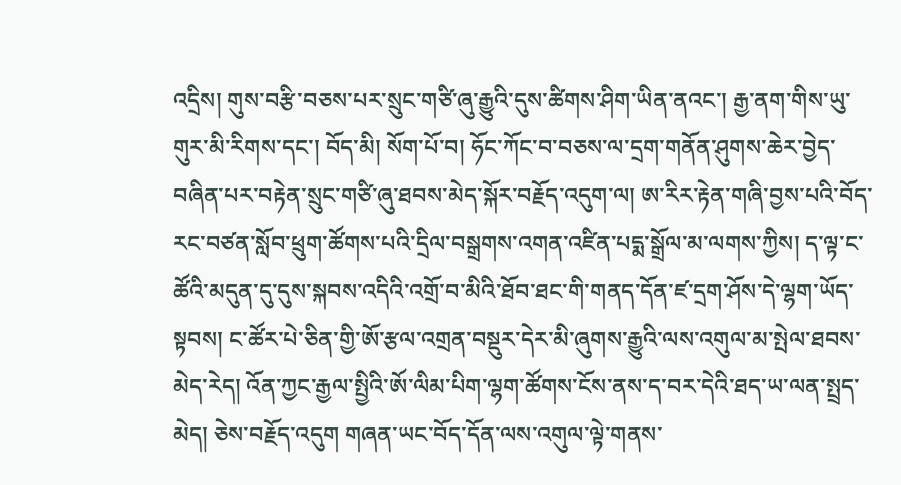འདྲིས། གུས་བརྩི་བཅས་པར་སྲུང་གཙི་ཞུ་རྒྱུའི་དུས་ཚིགས་ཤིག་ཡིན་ནའང་། རྒྱ་ནག་གིས་ཡུ་གུར་མི་རིགས་དང་། བོད་མི། སོག་པོ་བ། ཧོང་ཀོང་བ་བཅས་ལ་དྲག་གནོན་ཤུགས་ཆེར་བྱེད་བཞིན་པར་བརྟེན་སྲུང་གཙི་ཞུ་ཐབས་མེད་སྐོར་བརྗོད་འདུག་ལ། ཨ་རིར་རྟེན་གཞི་བྱས་པའི་བོད་རང་བཙན་སློབ་ཕྲུག་ཚོགས་པའི་དྲིལ་བསྒྲགས་འགན་འཛིན་པདྨ་སྒྲོལ་མ་ལགས་ཀྱིས། ད་ལྟ་ང་ཚོའི་མདུན་དུ་དུས་སྐབས་འདིའི་འགྲོ་བ་མིའི་ཐོབ་ཐང་གི་གནད་དོན་ཛ་དྲག་ཤོས་དེ་ལྷག་ཡོད་སྟབས། ང་ཚོར་པེ་ཅིན་གྱི་ཨོ་རྩལ་འགྲན་བསྡུར་དེར་མི་ཞུགས་རྒྱུའི་ལས་འགུལ་མ་སྤེལ་ཐབས་མེད་རེད། འོན་ཀྱང་རྒྱལ་སྤྱིའི་ཨོ་ལིམ་པིག་ལྷག་ཚོགས་ངོས་ནས་ད་བར་དེའི་ཐད་ཡ་ལན་སྤྲད་མེད། ཅེས་བརྗོད་འདུག གཞན་ཡང་བོད་དོན་ལས་འགུལ་ལྟེ་གནས་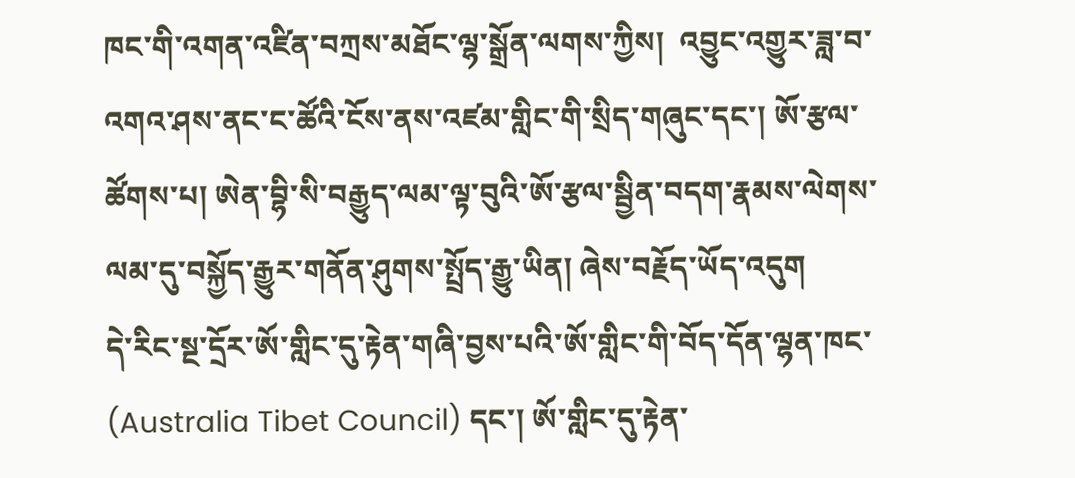ཁང་གི་འགན་འཛིན་བཀྲས་མཐོང་ལྷ་སྒྲོན་ལགས་ཀྱིས།  འབྱུང་འགྱུར་ཟླ་བ་འགའ་ཤས་ནང་ང་ཚོའི་ངོས་ནས་འཛམ་གླིང་གི་སྲིད་གཞུང་དང་། ཨོ་རྩལ་ཚོགས་པ། ཨེན་བྷི་སི་བརྒྱུད་ལམ་ལྟ་བུའི་ཨོ་རྩལ་སྦྱིན་བདག་རྣམས་ལེགས་ལམ་དུ་བསྐྱོད་རྒྱུར་གནོན་ཤུགས་སྤྲོད་རྒྱུ་ཡིན། ཞེས་བརྗོད་ཡོད་འདུག
དེ་རིང་སྔ་དྲོར་ཨོ་གླིང་དུ་རྟེན་གཞི་བྱས་པའི་ཨོ་གླིང་གི་བོད་དོན་ལྷན་ཁང་ (Australia Tibet Council) དང་། ཨོ་གླིང་དུ་རྟེན་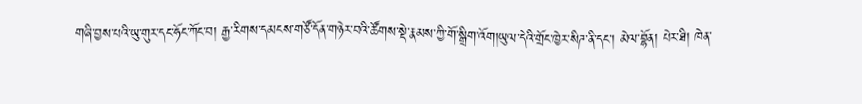གཞི་བྱས་པའི་ཡུ་གུར་དང་ཧོང་ཀོང་བ། རྒྱ་རིགས་དམངས་གཙོ་དོན་གཉེར་བའི་ཚོགས་སྡེ་རྣམས་ཀྱི་གོ་སྒྲིག་འོག།ཡུལ་དེའི་གྲོང་ཁྱེར་སིཌ་ནི་དང་། མེལ་བྷོན། པེར་ཐི། ཁེན་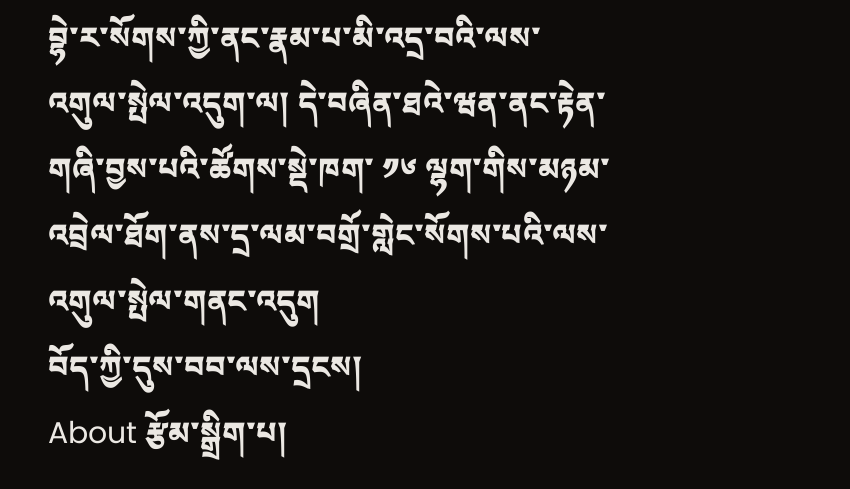བྷེ་ར་སོགས་ཀྱི་ནང་རྣམ་པ་མི་འདྲ་བའི་ལས་འགུལ་སྤེལ་འདུག་ལ། དེ་བཞིན་ཐའེ་ཝན་ནང་རྟེན་གཞི་བྱས་པའི་ཚོགས་སྡེ་ཁག་ ༡༦ ལྷག་གིས་མཉམ་འབྲེལ་ཐོག་ནས་དྲ་ལམ་བགྲོ་གླེང་སོགས་པའི་ལས་འགུལ་སྤེལ་གནང་འདུག
བོད་ཀྱི་དུས་བབ་ལས་དྲངས།
About རྩོམ་སྒྲིག་པ།